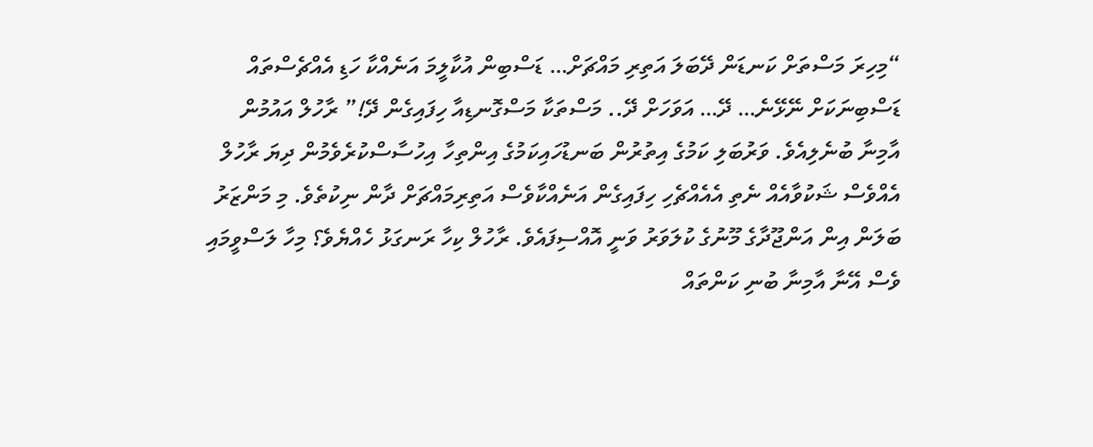“މިހިރަ މަސްތަށް ކަނޑަން ދޭބަލަ އަތިރި މައްޗަށް… ޑަސްބިން އުކާލީމަ އަނެއްކާ ހަޑި އެއްޗެސްތައް ޑަސްބިނަކަށް ނޭޅޭނެ… ދޭ… އަވަހަށް ދޭ.. މަސްތަކާ މަސްގޮނޑިއާ ހިފައިގެން ދޭ!” ރާހުލް އައުމުން އާމިނާ ބުނެލިއެވެ. ވަރުބަލި ކަމުގެ އިތުރުން ބަނޑުހައިކަމުގެ އިންތިހާ އިހުސާސްކުރެވެމުން ދިޔަ ރާހުލް އެއްވެސް ޝަކުވާއެއް ނެތި އެއެއްޗެހި ހިފައިގެން އަނެއްކާވެސް އަތިރިމައްޗަށް ދާން ނިކުތެވެ. މި މަންޒަރު ބަލަން އިން އަންޖޫދާގެ މޫނުގެ ކުލަވަރު ވަނީ އޮއްސިފައެވެ. ރާހުލް ކިހާ ރަނގަޅު ހެއްޔެވެ؟ މިހާ ލަސްވީމައި ވެސް އޭނާ އާމިނާ ބުނި ކަންތައް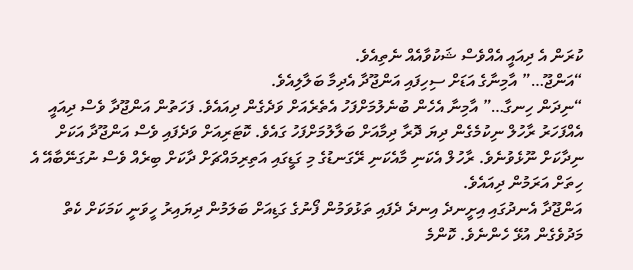ކުރަން އެ ދިއައީ އެއްވެސް ޝަކުވާއެއް ނެތިއެވެ.
“އަންޖޫ…” އާމިނާގެ އަޑަށް ސިހިފައި އަންޖޫދާ އެދިމާ ބަލާލިއެވެ.
“ނިދަން ހިނގާ…” އާމިނާ އެހެން ބުނެލުމަށްފަހު އެތެރެއަށް ވަދެގެން ދިއައެވެ. ފަހަތުން އަންޖޫދާ ވެސް ދިއައީ އެއްފަހަރު ރާހުލް ނިކުމެގެން ދިޔަ ދޮރާ ދިމާއަށް ބަލާލުމަށްފަހު ގައެވެ. ކޮޓަރިއަށް ވަދެފައި ވެސް އަންޖޫދާ އަކަށް ނިދާކަށް ނޫޅެވުނެވެ. ރާހުލް އެކަނި މާއެކަނި ރޭގަނޑުގެ މި ގަޑީގައި އަތިރިމައްޗަށް ދާކަށް ބިރެއް ވެސް ނުގަނޭބާއޭ އެ ހިތަށް އަރަމުން ދިއައެވެ.
އަންޖޫދާ އެނދުގައި އިށީނދެ އިނދެ ދެފައި ތަޅުވަމުން ފޯނުގެ ގަޑިއަށް ބަލަމުން ދިޔައިރު ހީވަނީ ކަމަކަށް ކެތް މަދުވެގެން އުޅޭ ހެންނެވެ. ކޮންމެ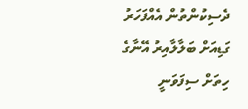ދެސިކުންތުން އެއްފަހަރު ގަޑިއަށް ބަލާލާއިރު އޭނާގެ ހިތަށް ސިފަވަނީ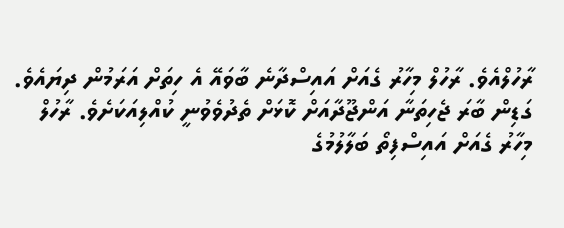ރާހުލްއެވެ. ރާހުލް މިހާރު ގެއަށް އައިސްދާނެ ބާވައޭ އެ ހިތަށް އަރަމުން ދިޔައެވެ. ގަޑިން ބާރަ ޖެހިތަނާ އަންޖޫދާއަށް ކޮޅަށް ތެދުވެވުނީ ކުއްލިއަކަށެވެ. ރާހުލް މިހާރު ގެއަށް އައިސްފިތޯ ބަލާލުމުގެ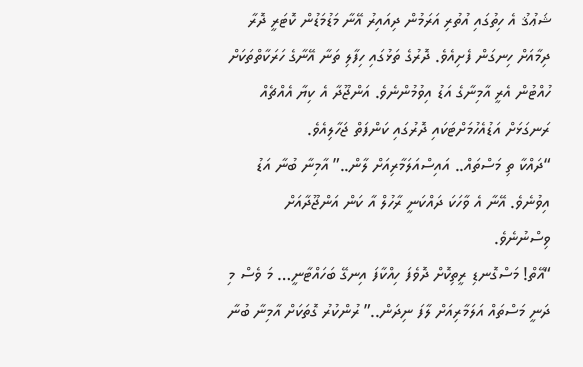ޝަޢުޤު އެ ހިތުގައި އުތުރި އަރަމުން ދިއައިރު އޭނާ މަޑުމަޑުން ކޮޓަރީ ދޮރާ ދިމާއަށް ހިނގަން ފެށިއެވެ. ދޮރުގެ ތަޅުގައި ހިފާލި ތަނާ އޭނާގެ ހަރަކާތްތަކަށް ހުއްޓުން އެރީ އާމިނާގެ އަޑު އިވުމުންނެވެ. އަންޖޫދާ އެ ކިޔާ އެއްޗެއް ރަނގަޅަށް އަޑުއެހުމަށްޓަކައި ދޮރުގައި ކަންފަތް ޖަހާލިއެވެ.
“ދައްކާ ތި މަސްތައް.. އައިސްއަލަމާރިއަށް ލާން..” އާމިނާ ބުނާ އަޑު އިވުނެވެ. އޭނާ އެ ވާހަކަ ދައްކަނީ ރާހުލް އާ ކަން އަންޖޫދާއަށް ވިސްނުނެވެ.
“އޭތް! މަސްގޮނޑި ރީތިކޮށް ދޮވެފަ ހިއްކާފަ އިނގޭ ބަހައްޓާނީ… މަ ވެސް މި ދަނީ މަސްތައް އަލަމާރިއަށް ލާފަ ނިދަން..” ރުންކުރު ގޮތަކަށް އާމިނާ ބުނާ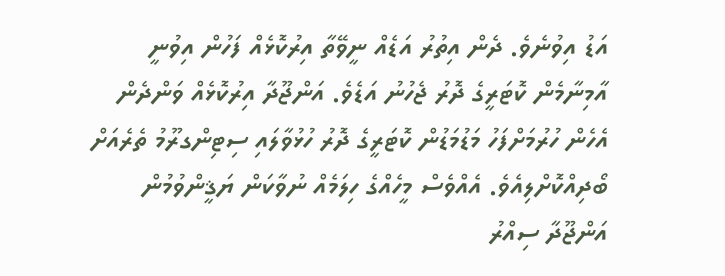އަޑު އިވުނެވެ. ދެން އިތުރު އަޑެއް ނީވޭތާ އިރުކޮޅެއް ފަހުން އިވުނީ އާމިނާމެން ކޮޓަރީގެ ދޮރު ޖެހުނު އަޑެވެ. އަންޖޫދާ އިރުކޮޅެއް ވަންދެން އެހެން ހުރުމަށްފަހު މަޑުމަޑުން ކޮޓަރީގެ ދޮރު ހުޅުވާލައި ސިޓިންގރޫމު ތެރެއަށް ބޯދިއްކޮށްލިއެވެ. އެއްވެސް މީހެއްގެ ހިލަމެއް ނުވާކަން ޔަޤީންވުމުން އަންޖޫދާ ސިއްރު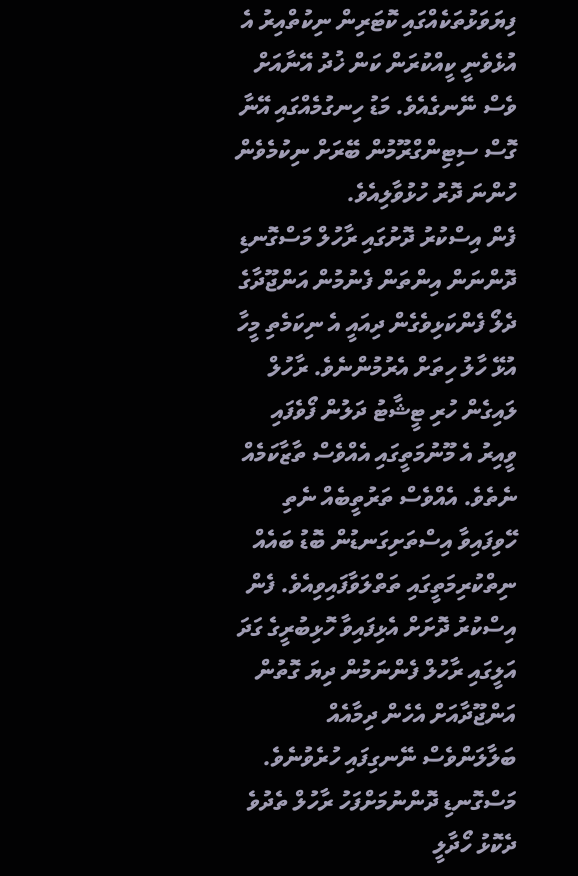ފިޔަވަޅުތަކެއްގައި ކޮޓަރިން ނިކުތްއިރު އެ އުޅެވެނީ ކީއްކުރަން ކަން ޚުދު އޭނާއަށް ވެސް ނޭނގެއެވެ. މަޑު ހިނގުމެއްގައި އޭނާ ގޮސް ސިޓިންގްރޫމުން ބޭރަށް ނިކުމެވެން ހުންނަ ދޮރު ހުޅުވާލިއެވެ.
ފެން އިސްކުރު ދޮށުގައި ރާހުލް މަސްގޮނޑި ދޮންނަން އިންތަން ފެނުމުން އަންޖޫދާގެ ދެލޯ ފެންކަޅިވެގެން ދިއައީ އެ ނިކަމެތި މީހާ އުޅޭ ހާލު ހިތަށް އެރުމުންނެވެ. ރާހުލް ލައިގެން ހުރި ޓީޝާޓު ދަލުން ފޯވެފައި ވީއިރު އެ މޫނުމަތީގައި އެއްވެސް ތާޒާކަމެއް ނެތެވެ. އެއްވެސް ތަރުތީބެއް ނެތި ހޭވިފައިވާ އިސްތަށިގަނޑުން ބޮޑު ބައެއް ނިތްކުރިމަތީގައި ތަތްލަވާފައިވިއެވެ. ފެން އިސްކުރު ދޮށަށް އެޅިފައިވާ ހޮޅިބުރީގެ ގަދަ އަލީގައި ރާހުލް ފެންނަމުން ދިޔަ ގޮތުން އަންޖޫދާއަށް އެހެން ދިމާއެއް ބަލާލަންވެސް ނޭނގިފައި ހުރެވުނެވެ.
މަސްގޮނޑި ދޮންނުމަށްފަހު ރާހުލް ތެދުވެ ދެކޮޅު ހޯދާލީ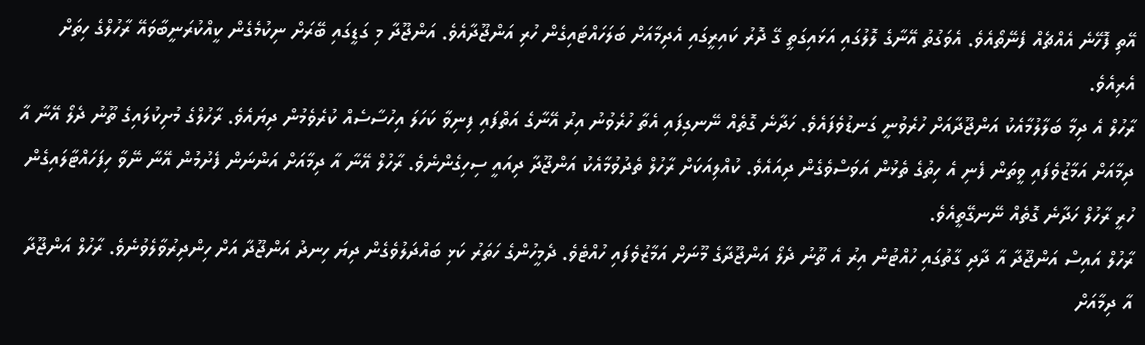އޭތި ފޮހޭނެ އެއްޗެއް ފެނޭތޯއެވެ. އެވަގުތު އޭނާގެ ލޮލުގައި އަޅައިގަތީ ގޭ ދޮރު ކައިރީގައި އެދިމާއަށް ބަލަހައްޓައިގެން ހުރި އަންޖޫދާއެވެ. އަންޖޫދާ މި ގަޑީގައި ބޭރަށް ނިކުމެގެން ކީއްކުރަނީބާވައޭ ރާހުލްގެ ހިތަށް އެރިއެވެ.
ރާހުލް އެ ދިމާ ބަލާލުމާއެކު އަންޖޫދާއަށް ހުރެވުނީ ގަނޑުވެފައެވެ. ހަދާނެ ގޮތެއް ނޭނގިފައި އެތާ ހުރެވުނު އިރު އޭނާގެ އަތްފައި ފިނިވާ ކަހަލަ އިހުސާސެއް ކުރެވެމުން ދިޔައެވެ. ރާހުލްގެ މުށިކުލައިގެ ތޫނު ދެލޯ އޭނާ އާ ދިމާއަށް އަމާޒުވެފައި ވީތަން ފެނި އެ ހިތުގެ ތެޅުން އަވަސްވެގެން ދިއައެވެ. ކުއްލިއަކަށް ރާހުލް ތެދުވުމާއެކު އަންޖޫދާ ދިއައީ ސިހިގެންނެވެ. ރާހުލް އޭނާ އާ ދިމާއަށް އަންނަން ފެށުމުން އޭނާ ނޭވާ ހިފަހައްޓާލައިގެން ހުރީ ރާހުލް ހަދާނެ ގޮތެއް ނޭނގޭތީއެވެ.
ރާހުލް އައިސް އަންޖޫދާ އާ ދާދި ގާތުގައި ހުއްޓުން އިރު އެ ތޫނު ދެލޯ އަންޖޫދާގެ މޫނަށް އަމާޒުވެފައި ހުއްޓެވެ. ދެމީހުންގެ ހަތަރު ކަޅި ބައްދަލުވެގެން ދިޔަ ހިނދު އަންޖޫދާ އަށް ހިންދިރުވާލެވުނެވެ. ރާހުލް އަންޖޫދާ އާ ދިމާއަށް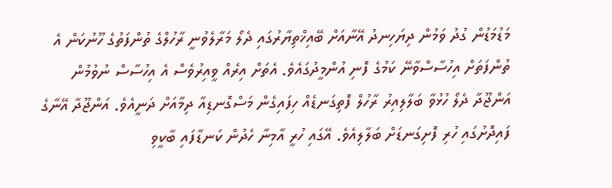މަޑުމަޑުން ގުދު ވަމުން ދިޔަހިނދު އޭނާއަށް ބޭއިޚްތިޔާރުގައި ދެލޯ މަރާލެވުނީ ރާހުލްގެ ތުންފަތުގެ ހޫނުކަން އެ ތުންފަތަށް އިހުސާސްވާނޭ ކަމުގެ ފޮނި އުންމީދުގައެވެ. އެތަށް އިރެއް ވީއިރުވެސް އެ އިހުސާސް ނުވުމުން އަންޖޫދާ ދެލޯ ހުޅުވާ ބަލާލިއިރު ރާހުލް ފޮތިގަނޑެއް ހިފައިގެން މަސްގޮނޑިއާ ދިމާއަށް ދަނީއެވެ. އަންޖޫދާ އޭނާގެ ފައިދޮށުގައި ހުރި ފޮށިގަނޑަށް ބަލާލިއެވެ. އޭގައި ހުރީ އާމިނާ ހެދުން ކަނޑާފައި ބާކީވި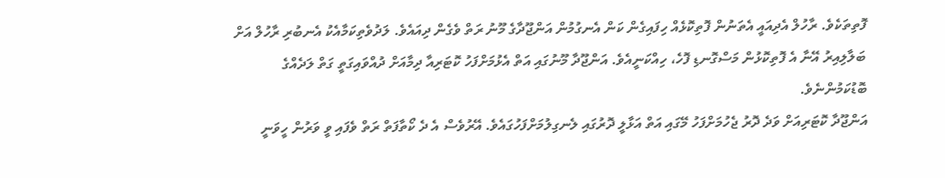ފޮތިތަކެވެ. ރާހުލް އެދިއައީ އެތަނުން ފޮތިކޮޅެއް ހިފައިގެން ކަން އެނގުމުން އަންޖޫދާގެ މޫނު ރަތް ވެގެން ދިއައެވެ. ލަދުވެތިކަމާއެކު އެނބުރި ރާހުލް އަށް ބަލާލިއިރު އޭނާ އެ ފޮތިކޮޅުން މަސްގޮނޑި ފޮހެ، ހިއްކަނީއެވެ. އަންޖޫދާ މޫނުގައި އަތް އެޅުމަށްފަހު ކޮޓަރިއާ ދިމާއަށް ދުއްވައިގަތީ ގަތް ލަދެއްގެ ބޮޑުކަމުންނެވެ.
އަންޖޫދާ ކޮޓަރިއަށް ވަދެ ދޮރު ޖެހުމަށްފަހު މޭގައި އަތް އަޅާލީ ދޮރުގައި ލެނގިލުމަށްފަހުގައެވެ. އޭރުވެސް އެ ދެ ކޯތާފަތް ރަތް ވެފައި ވީ ވަރުން ހީވަނީ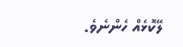ލޭކޮޅެއް ހެންނެވެ.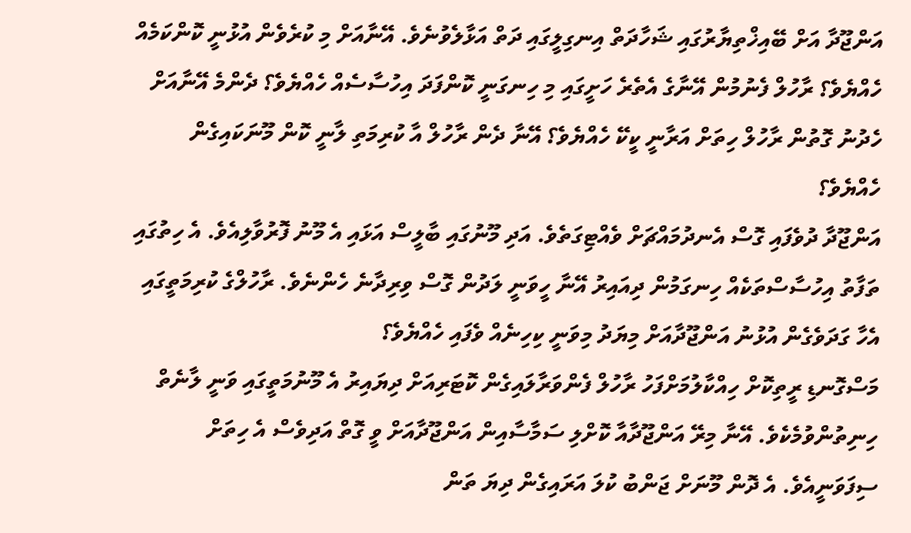އަންޖޫދާ އަށް ބޭއިޚްތިޔާރުގައި ޝަހާދަތް އިނގިލީގައި ދަތް އަޅާލެވުނެވެ. އޭނާއަށް މި ކުރެވެން އުޅުނީ ކޮންކަމެއް ހެއްޔެވެ؟ ރާހުލް ފެނުމުން އޭނާގެ އެތެރެ ހަށީގައި މި ހިނގަނީ ކޮންފަދަ އިހުސާސެއް ހެއްޔެވެ؟ ދެންމެ އޭނާއަށް ހެދުނު ގޮތުން ރާހުލް ހިތަށް އަރާނީ ކީކޭ ހެއްޔެވެ؟ އޭނާ ދެން ރާހުލް އާ ކުރިމަތި ލާނީ ކޮން މޫނަކައިގެން ހެއްޔެވެ؟
އަންޖޫދާ ދުވެފައި ގޮސް އެނދުމައްޗަށް ވެއްޓިގަތެވެ. އަދި މޫނުގައި ބާލީސް އަޅައި އެ މޫނު ފޮރުވާލިއެވެ. އެ ހިތުގައި ތަފާތު އިހުސާސްތަކެއް ހިނގަމުން ދިއައިރު އޭނާ ހީވަނީ ލަދުން ގޮސް ވިރިދާނެ ހެންނެވެ. ރާހުލްގެ ކުރިމަތީގައި އެހާ ގަދަވެގެން އުޅުނު އަންޖޫދާއަށް މިޔަދު މިވަނީ ކިހިނެއް ވެފައި ހެއްޔެވެ؟
މަސްގޮނޑި ރީތިކޮށް ހިއްކާލުމަށްފަހު ރާހުލް ފެންވަރާލައިގެން ކޮޓަރިއަށް ދިޔައިރު އެ މޫނުމަތީގައި ވަނީ ލާނެތް ހިނިތުންވުމެކެވެ. އޭނާ މިރޭ އަންޖޫދާއާ ކޮށްލި ސަމާސާއިން އަންޖޫދާއަށް ވީ ގޮތް އަދިވެސް އެ ހިތަށް ސިފަވަނީއެވެ. އެ ދޮން މޫނަށް ޖަންބު ކުލަ އަރައިގެން ދިޔަ ތަން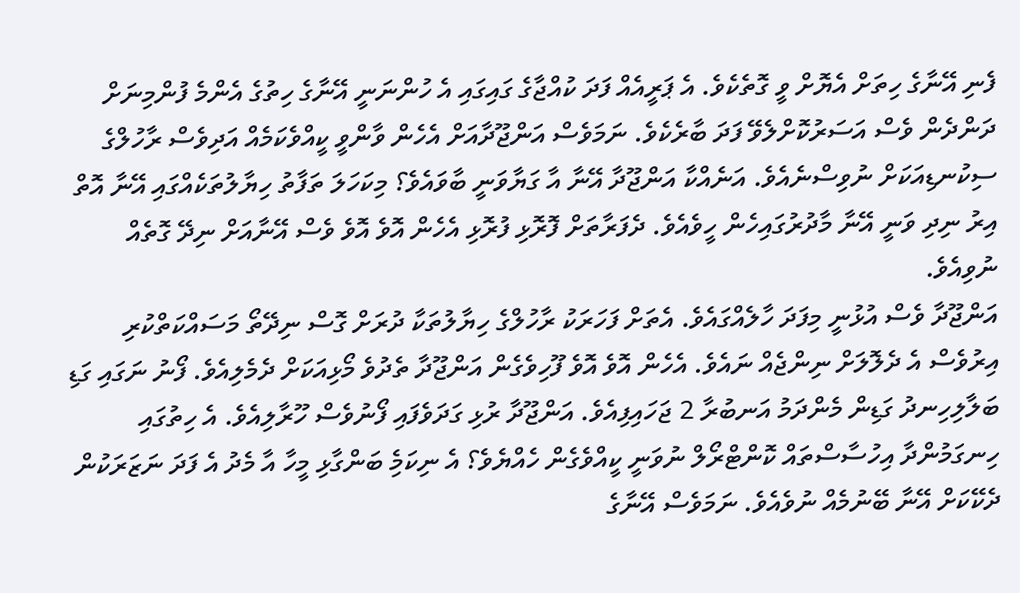ފެނި އޭނާގެ ހިތަށް އެޔޮށް ވީ ގޮތެކެވެ. އެ ޕަރީއެއް ފަދަ ކުއްޖާގެ ގައިގައި އެ ހުންނަނީ އޭނާގެ ހިތުގެ އެންމެ ފުންމިނަށް ދަންދެން ވެސް އަސަރުކޮށްލެވޭ ފަދަ ބާރެކެވެ. ނަމަވެސް އަންޖޫދާއަށް އެހެން ވާންވީ ކީއްވެކަމެއް އަދިވެސް ރާހުލްގެ ސިކުނޑިއަކަށް ނުވިސްނެއެވެ. އަނެއްކާ އަންޖޫދާ އޭނާ އާ ގަޔާވަނީ ބާވައެވެ؟ މިކަހަލަ ތަފާތު ހިޔާލުތަކެއްގައި އޭނާ އޮތް އިރު ނިދި ވަނީ އޭނާ މާދުރުގައިހެން ހީވެއެވެ. ދެފަރާތަށް ފޮރޮޅި ފުރޮޅި އެހެން އޮވެ އޮވެ ވެސް އޭނާއަށް ނިދޭ ގޮތެއް ނުވިއެވެ.
އަންޖޫދާ ވެސް އުޅުނީ މިފަދަ ހާލެއްގައެވެ. އެތަށް ފަހަރަކު ރާހުލްގެ ހިޔާލުތަކާ ދުރަށް ގޮސް ނިދޭތޯ މަސައްކަތްކުރި އިރުވެސް އެ ދެލޮލަށް ނިންޖެއް ނައެވެ. އެހެން އޮވެ އޮވެ ފޫހިވެގެން އަންޖޫދާ ތެދުވެ މޯޅިއަކަށް ދެމެލިއެވެ. ފޯނު ނަގައި ގަޑި ބަލާލިހިނދު ގަޑިން މެންދަމު އަނބުރާ 2 ޖަހައިފިއެވެ. އަންޖޫދާ ރުޅި ގަދަވެފައި ފޯނުވެސް ހޫރާލިއެވެ. އެ ހިތުގައި ހިނގަމުންދާ އިހުސާސްތައް ކޮންޓްރޯލް ނުވަނީ ކީއްވެގެން ހެއްޔެވެ؟ އެ ނިކަމެި ބަންގާޅި މީހާ އާ މެދު އެ ފަދަ ނަޒަރަކުން ދެކޭކަށް އޭނާ ބޭނުމެއް ނުވެއެވެ. ނަމަވެސް އޭނާގެ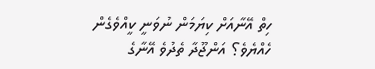ހިތް އޭނާއަށް ކިޔަމަން ނުވަނީ ކީއްވެގެން ހެއްޔެވެ؟ އަންޖޫދާ ތެދުވެ އޭނާގެ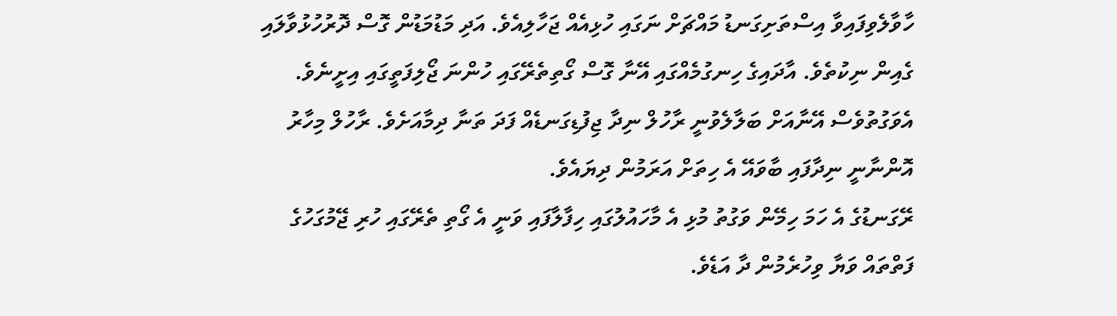ހާވާލެވިފައިވާ އިސްތަށިގަނޑު މައްޗަށް ނަގައި ހުޅިއެއް ޖަހާލިއެވެ. އަދި މަޑުމަޑުން ގޮސް ދޮރުހުޅުވާލައި ގެއިން ނިކުތެވެ. އާދައިގެ ހިނގުމެއްގައި އޭނާ ގޮސް ގޯތިތެރޭގައި ހުންނަ ޖޯލިފަތީގައި އިށީނެވެ. އެވަގުތުވެސް އޭނާއަށް ބަލާލެވުނީ ރާހުލް ނިދާ ޖިފުޑިގަނޑެއް ފަދަ ތަނާ ދިމާއަށެވެ. ރާހުލް މިހާރު އޮންނާނީ ނިދާފައި ބާވައޭ އެ ހިތަށް އަރަމުން ދިޔައެވެ.
ރޭގަނޑުގެ އެ ހަމަ ހިމޭން ވަގުތު މުޅި އެ މާހައުލުގައި ހިފާލާފައި ވަނީ އެ ގޯތި ތެރޭގައި ހުރި ޖޭމުގަހުގެ ފަތްތައް ވަޔާ ވިހުރެމުން ދާ އަޑެވެ.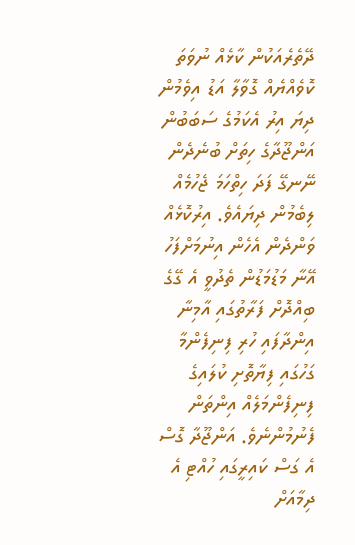ދޭތެރެއަކުން ކާޅެއް ނުވަތަ ކޮވެއްޔެއް ގޮވާލާ އަޑު އިވެމުން ދިޔަ އިރު އެކަމުގެ ސަބަބުން އަންޖޫދާގެ ހިތަށް ބުނެދެން ނޭނގޭ ފަދަ ހިތްހަމަ ޖެހުމެއް ލިބެމުން ދިޔައެވެ. އިރުކޮޅެއް ވަންދެން އެހެން އިނުމަށްފަހު އޭނާ މަޑުމަޑުން ތެދުވީ އެ ގޭގެ ބިއްދޮށް ފަރާތުގައި އާމިނާ އިންދާފައި ހުރި ފިނިފެންމާ ގަހުގައި ފިޔާތޮށި ކުލައިގެ ފިނިފެންމަލެއް އިންތަން ފެނުމުންނެވެ. އަންޖޫދާ ގޮސް އެ ގަސް ކައިރީގައި ހުއްޓި އެ ދިމާއަށް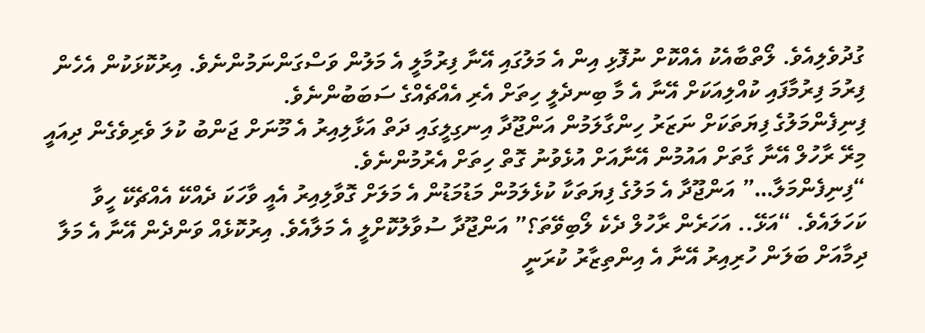ގުދުވެލިއެވެ. ލޯތްބާއެކު އެއްކޮށް ނުފޮޅި އިން އެ މަލުގައި އޭނާ ފިރުމާލީ އެ މަލުން ވަސްގަންނަމުންނެވެ. އިރުކޮޅަކުން އެހެން ފިރުމަ ފިރުމާފައި ކުއްލިއަކަށް އޭނާ އެ މާ ބިނދެލީ ހިތަށް އެރި އެއްޗެއްގެ ސަބަބުންނެވެ.
ފިނިފެންމަލުގެ ފިޔަތަކަށް ނަޒަރު ހިންގާލަމުން އަންޖޫދާ އިނގިލީގައި ދަތް އަޅާލިއިރު އެ މޫނަށް ޖަންބު ކުލަ ވެރިވެގެން ދިއައީ މިރޭ ރާހުލް އޭނާ ގާތަށް އައުމުން އޭނާއަށް އުޅެވުނު ގޮތް ހިތަށް އެރުމުންނެވެ.
“ފިނިފެންމަލާ…” އަންޖޫދާ އެ މަލުގެ ފިޔަތަކާ ކުޅެލަމުން މަޑުމަޑުން އެ މަލަށް ގޮވާލިއިރު އެއީ ވާހަކަ ދެއްކޭ އެއްޗެކޭ ހީވާ ކަހަލައެވެ. “އަޅޭ.. އަހަރެން ރާހުލް ދެކެ ލޯބިވޭތަ؟” އަންޖޫދާ ސުވާލުކޮށްލީ އެ މަލާއެވެ. އިރުކޮޅެއް ވަންދެން އޭނާ އެ މަލާ ދިމާއަށް ބަލަން ހުރިއިރު އޭނާ އެ އިންތިޒާރު ކުރަނީ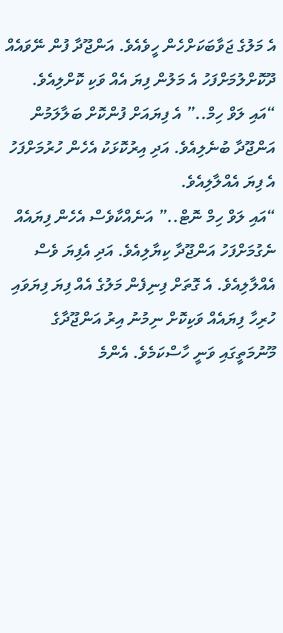އެ މަލުގެ ޖަވާބަކަށްހެން ހީވެއެވެ. އަންޖޫދާ ފުން ނޭވައެއް ދޫކޮށްލުމަށްފަހު އެ މަލުން ފިޔަ އެއް ވަކި ކޮށްލިއެވެ.
“އައި ލަވް ހިމް..” އެ ފިޔައަށް ފުންކޮށް ބަލާލަމުން އަންޖޫދާ ބުނެލިއެވެ. އަދި އިރުކޮޅަކު އެހެން ހުރުމަށްފަހު އެ ފިޔަ އެއްލާލިއެވެ.
“އައި ލަވް ހިމް ނޮޓް..” އަނެއްކާވެސް އެހެން ފިޔައެއް ނެގުމަށްފަހު އަންޖޫދާ ކިޔާލިއެވެ. އަދި އެފިޔަ ވެސް އެއްލާލިއެވެ. އެ ގޮތަށް ފިނިފެން މަލުގެ އެއް ފިޔަ ފިޔަވައި ހުރިހާ ފިޔައެއް ވަކިކޮށް ނިމުނު އިރު އަންޖޫދާގެ މޫނުމަތީގައި ވަނީ ހާސްކަމެވެ. އެންމެ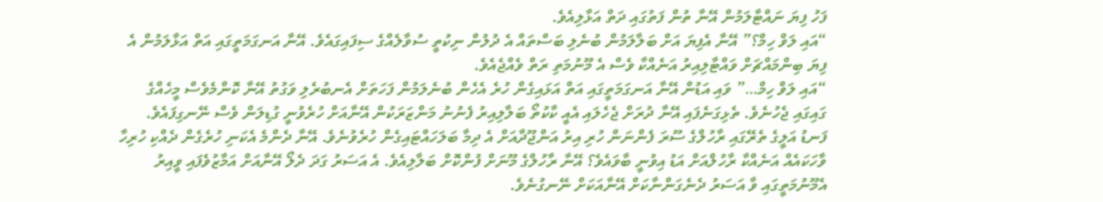ފަހު ފިޔަ ނައްޓާލަމުން އޭނާ ތުން ފަތުގައި ދަތް އަޅާލިއެވެ.
“އައި ލަވް ހިމް؟” އޭނާ އެފިޔަ އަށް ބަލާލަމުން ބުނެލި ބަސްތައް އެ ދުލުން ނިކުތީ ސުވާލެއްގެ ސިފައިގައެވެ. އޭނާ އަނގަމަތީގައި އަތް އަޅާލަމުން އެ ފިޔަ ބިންމައްޗަށް ވައްޓާލިއިރު އަނެއްކާ ވެސް އެ މޫނުމަތި ރަތް ވެއްޖެއެވެ.
“އައި ލަވް ހިމް…” ވައި އަޑުން އޭނާ އަނގަމަތީގައި އަތް އަޅައިގެން ހުރެ އެހެން ބުނެލަމުން ފަހަތަށް އެނބުރެލި ވަގުތު އޭނާ ކޮންމެވެސް މީހެއްގެ ގައިގައި ޖެހުނެވެ. ތެޅިގަނެފައި އޭނާ ދުރަށް ޖެހެލައި އެއީ ކާކުތޯ ބަލާލިއިރު ފެނުނު މަންޒަރަކުން އޭނާއަށް ހުރެވުނީ ގުޑިލަން ވެސް ނޭނގިފައެވެ.
ފަނޑު އަލީގެ ތެރޭގައި ރާހުލްގެ ސޫރަ ފެންނަން ހުރި އިރު އަންޖޫދާއަށް އެ ދިމާ ބަލަހައްޓައިގެން ހުރެވުނެވެ. އޭނާ ދެންމެ އެކަނި ހުރެގެން ދެއްކި ހުރިހާ ވާހަކައެއް އަނެއްކާ ރާހުލްއަށް އަޑު އިވުނީ ބާވައެވެ؟ އޭނާ ރާހުލްގެ މޫނަށް ފުންކޮށް ބަލާލިއެވެ. އެ އަސަރު ގަދަ ދެލޯ އޭނާއަށް އަމާޒުވެފައި ވީއިރު އެމޫނުމަތީގައި ވާ އަސަރު ދެނެގަންނާކަށް އޭނާއަކަށް ނޭނގުނެވެ.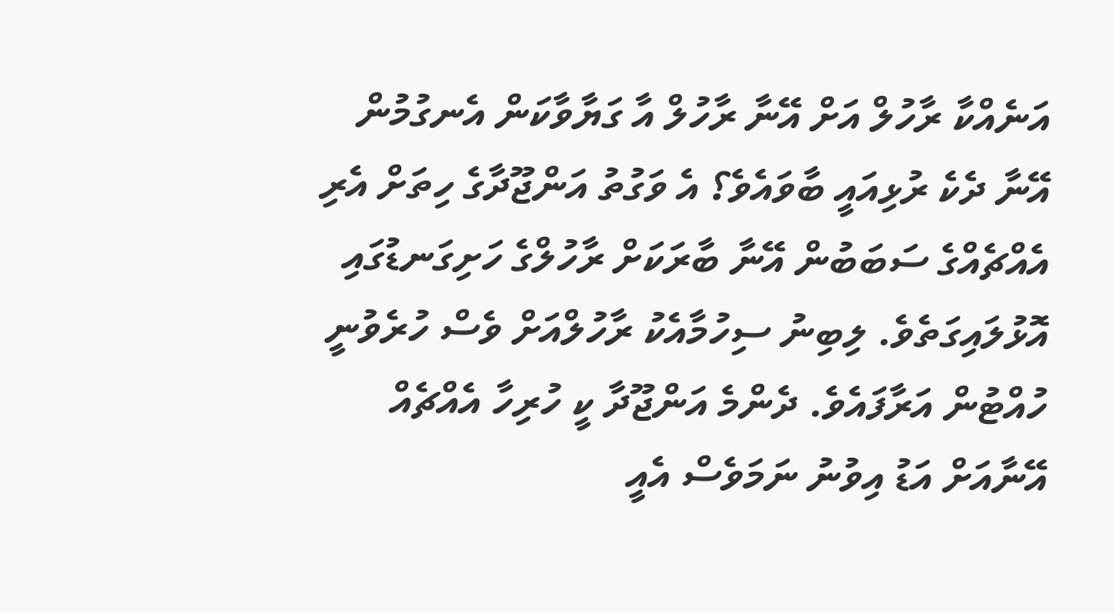އަނެއްކާ ރާހުލް އަށް އޭނާ ރާހުލް އާ ގަޔާވާކަން އެނގުމުން އޭނާ ދެކެ ރުޅިއައީ ބާވައެވެ؟ އެ ވަގުތު އަންޖޫދާގެ ހިތަށް އެރި އެއްޗެއްގެ ސަބަބުން އޭނާ ބާރަކަށް ރާހުލްގެ ހަށިގަނޑުގައި އޮޅުލައިގަތެވެ. ލިބިނު ސިހުމާއެކު ރާހުލްއަށް ވެސް ހުރެވުނީ ހުއްޓުން އަރާފައެވެ. ދެންމެ އަންޖޫދާ ކީ ހުރިހާ އެއްޗެއް އޭނާއަށް އަޑު އިވުނު ނަމަވެސް އެއީ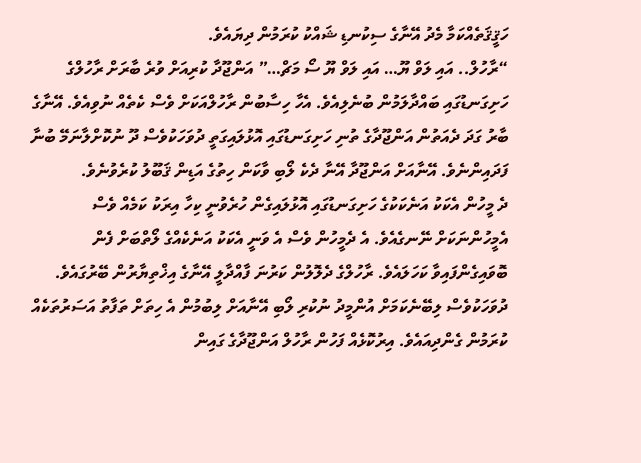ހަޤީޤަތެއްކަމާ މެދު އޭނާގެ ސިކުނޑި ޝައްކު ކުރަމުން ދިޔައެވެ.
“ރާހުލް.. އައި ލަވް ޔޫ… އައި ލަވް ޔޫ ސޯ މަޗް…” އަންޖޫދާ ކުރިއަށް ވުރެ ބާރަށް ރާހުލްގެ ހަށިގަނޑުގައި ބައްދާލަމުން ބުނެލިއެވެ. އެހާ ހިސާބުން ރާހުލްއަކަށް ވެސް ކެތެއް ނުވިއެވެ. އޭނާގެ ބާރު ގަދަ ދެއަތުން އަންޖޫދާގެ ތުނި ހަށިގަނޑުގައި އޮޅުލައިގަތީ ދުވަހަކުވެސް ދޫ ނުކޮށްލާނަމޭ ބުނާ ފަދައިންނެވެ. އޭނާއަށް އަންޖޫދާ އޭނާ ދެކެ ލޯބި ވާކަން ހިތުގެ އަޑިން ޤަބޫލު ކުރެވުނެވެ.
ދެ މީހުން އެކަކު އަނެކަކުގެ ހަށިގަނޑުގައި އޮޅުލައިގެން ހުރެވުނީ ކިހާ އިރަކު ކަމެއް ވެސް އެމީހުންނަކަށް ނޭނގެއެވެ. އެ ދެމީހުން ވެސް އެ ވަނީ އެކަކު އަނެކެއްގެ ލޯތްބަށް ފެން ބޮވައިގެންފައިވާ ކަހަލައެވެ. ރާހުލްގެ ދެލޮލުން ކަރުނަ ފާއްދާލީ އޭނާގެ އިޚްތިޔާރުން ބޭރުގައެވެ. ދުވަހަކުވެސް ލިބޭނެކަމަށް އުންމީދު ނުކުރި ލޯބި އޭނާއަށް ލިބުމުން އެ ހިތަށް ތަފާތު އަސަރުތަކެއް ކުރަމުން ގެންދިއައެވެ. އިރުކޮޅެއް ފަހުން ރާހުލް އަންޖޫދާގެ ގައިން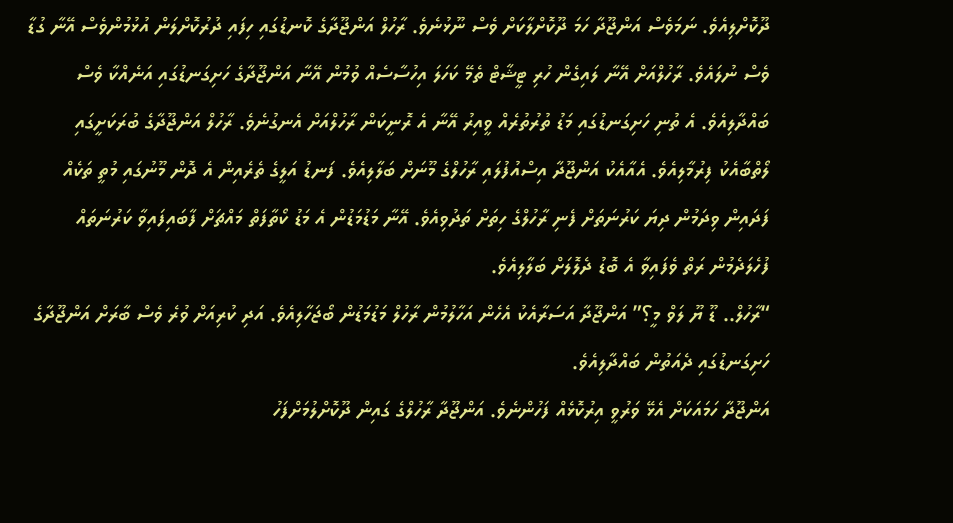ދޫކޮށްލިއެވެ. ނަމަވެސް އަންޖޫދާ ހަމަ ދޫކޮށްލާކަށް ވެސް ނޫޅުނެވެ. ރާހުލް އަންޖޫދާގެ ކޮނޑުގައި ހިފައި ދުރުކޮށްލަން އުޅުމުންވެސް އޭނާ ގުޑާ ވެސް ނުލައެވެ. ރާހުލްއަށް އޭނާ ލައިގެން ހުރި ޓީޝާޓް ތެމޭ ކަހަލަ އިހުސާސެއް ވުމުން އޭނާ އަންޖޫދާގެ ހަށިގަނޑުގައި އަނެއްކާ ވެސް ބައްދާލިއެވެ. އެ ތުނި ހަށިގަނޑުގައި މަޑު ތުރުތުރެއް ވީއިރު އޭނާ އެ ރޮނީކަން ރާހުލްއަށް އެނގުނެވެ. ރާހުލް އަންޖޫދާގެ ބުރަކަށީގައި ލޯތްބާއެކު ފިރުމާލިއެވެ. އެއާއެކު އަންޖޫދާ އިސްއުފުލައި ރާހުލްގެ މޫނަށް ބަލާލިއެވެ. ފަނޑު އަލީގެ ތެރެއިން އެ ދޮން މޫނުގައި މުތީ ތަކެއް ފަދައިން ވިދަމުން ދިޔަ ކަރުނަތަށް ފެނި ރާހުލްގެ ހިތަށް ތަދުވިއެވެ. އޭނާ މަޑުމަޑުން އެ މަޑު ކޯތާފަތް މައްޗަށް ފާބައިފައިވާ ކަރުނަތައް ފުހެލަދެމުން ރަތް ވެފައިވާ އެ ބޮޑު ދެލޮލަށް ބަލާލިއެވެ.
“ރާހުލް.. ޑޫ ޔޫ ލަވް މީ؟” އަންޖޫދާ އަސަރާއެކު އެހެން އަހާލުމުން ރާހުލް މަޑުމަޑުން ބޯޖަހާލިއެވެ. އަދި ކުރިއަށް ވުރެ ވެސް ބާރަށް އަންޖޫދާގެ ހަށިގަނޑުގައި ދެއަތުން ބައްދާލިއެވެ.
އަންޖޫދާ ހަމައަކަށް އެޅޭ ވަރުވީ އިރުކޮޅެއް ފަހުންނެވެ. އަންޖޫދާ ރާހުލްގެ ގައިން ދޫކޮށްލުމަށްފަހު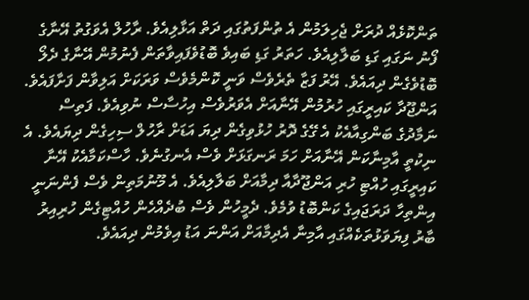ތަންކޮޅެއް ދުރަށް ޖެހިލަމުން އެ ތުންފަތުގައި ދަތް އަޅާލިއެވެ. ރާހުލް އެވަގުތު އޭނާގެ ފޯނު ނަގައި ގަޑި ބަލާލިއެވެ. ހަތަރު ގަޑި ބައިވެ ބޮޑުވެފައިވާތަން ފެނުމުން އޭނާގެ ދެލޯ ބޮޑުވެގެން ދިއައެވެ. އޭރު ފަޒާ ތެރެވެސް ވަނީ ކޮންމެވެސް ވަރަކަށް އަލިވާން ފަށާފައެވެ. އަންޖޫދާ ކައިރީގައި ހުރުމުން އޭނާއަށް އެވަރުވެސް އިހުސާސް ނުވިއެވެ. ފަތިސް ނަމާދުގެ ބަންގިއާއެކު އެ ގޭގެ ދޮރު ހުޅުވިގެން ދިޔަ އަޑަށް ރާހުލް ސިހިގެން ދިޔައެވެ. އެ ނިކުތީ އާމިނާކަން އޭނާއަށް ހަމަ ރަނގަޅަށް ވެސް އެނގުނެވެ. ހާސްކަމާއެކު އޭނާ ކައިރީގައި ހުއްޓި ހުރި އަންޖޫދާއާ ދިމާއަށް ބަލާލިއެވެ. އެ މޫނުމަތިން ވެސް ފެންނަނީ އިންތިހާ ދަރަޖައިގެ ކަންބޮޑު ވުމެވެ. ދެމީހުން ވެސް ބުދެއްހެން ހުއްޓިގެން ހުރިއިރު ބާރު ފިޔަވަޅުތަކެއްގައި އާމިނާ އެދިމާއަށް އަންނަ އަޑު އިވެމުން ދިއައެވެ.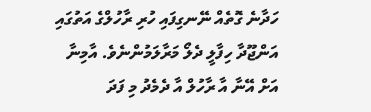ހަދާނެ ގޮތެއް ނޭނގިފައި ހުރި ރާހުލްގެ އަތުގައި އަންޖޫދާ ހިފާލީ ދެލޯ މަރާލަމުންނެވެ. އާމިނާ އަށް އޭނާ އާ ރާހުލް އާ ދެމެދު މި ފަދަ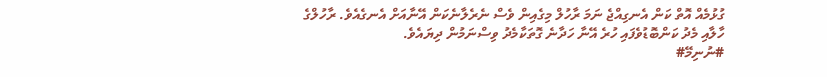ގުޅުމެއް އޮތް ކަން އެނގިއްޖެ ނަމަ ރާހުލް މިގެއިން ވެސް ނެރެލާނެކަން އޭނާއަށް އެނގެއެވެ. ރާހުލްގެ ހާލާއި މެދު ކަންބޮޑުވެފައި ހުރެ އޭނާ ހަދާނެ ގޮތަކާމެދު ވިސްނަމުން ދިޔައެވެ.
#ނުނިމޭ#